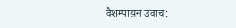वैशम्पाय़न उवाच: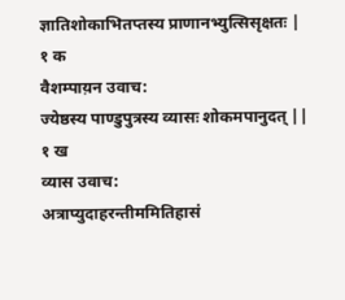ज्ञातिशोकाभितप्तस्य प्राणानभ्युत्सिसृक्षतः |
१ क
वैशम्पाय़न उवाच:
ज्येष्ठस्य पाण्डुपुत्रस्य व्यासः शोकमपानुदत् ||
१ ख
व्यास उवाच:
अत्राप्युदाहरन्तीममितिहासं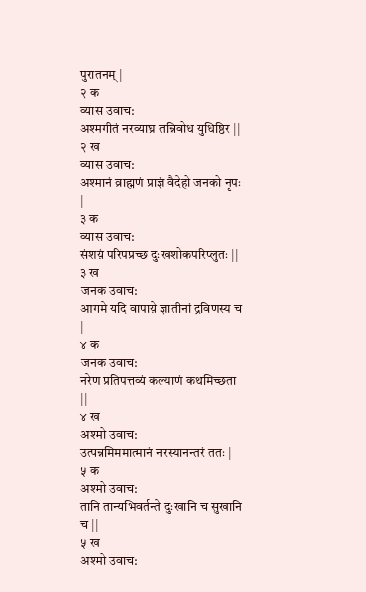पुरातनम् |
२ क
व्यास उवाच:
अश्मगीतं नरव्याघ्र तन्निवोध युधिष्ठिर ||
२ ख
व्यास उवाच:
अश्मानं व्राह्मणं प्राज्ञं वैदेहो जनको नृपः |
३ क
व्यास उवाच:
संशय़ं परिपप्रच्छ दुःखशोकपरिप्लुतः ||
३ ख
जनक उवाच:
आगमे यदि वापाय़े ज्ञातीनां द्रविणस्य च |
४ क
जनक उवाच:
नरेण प्रतिपत्तव्यं कल्याणं कथमिच्छता ||
४ ख
अश्मो उवाच:
उत्पन्नमिममात्मानं नरस्यानन्तरं ततः |
५ क
अश्मो उवाच:
तानि तान्यभिवर्तन्ते दुःखानि च सुखानि च ||
५ ख
अश्मो उवाच: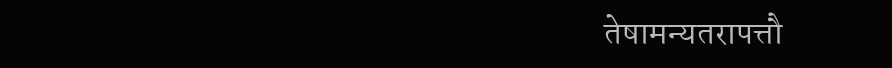तेषामन्यतरापत्तौ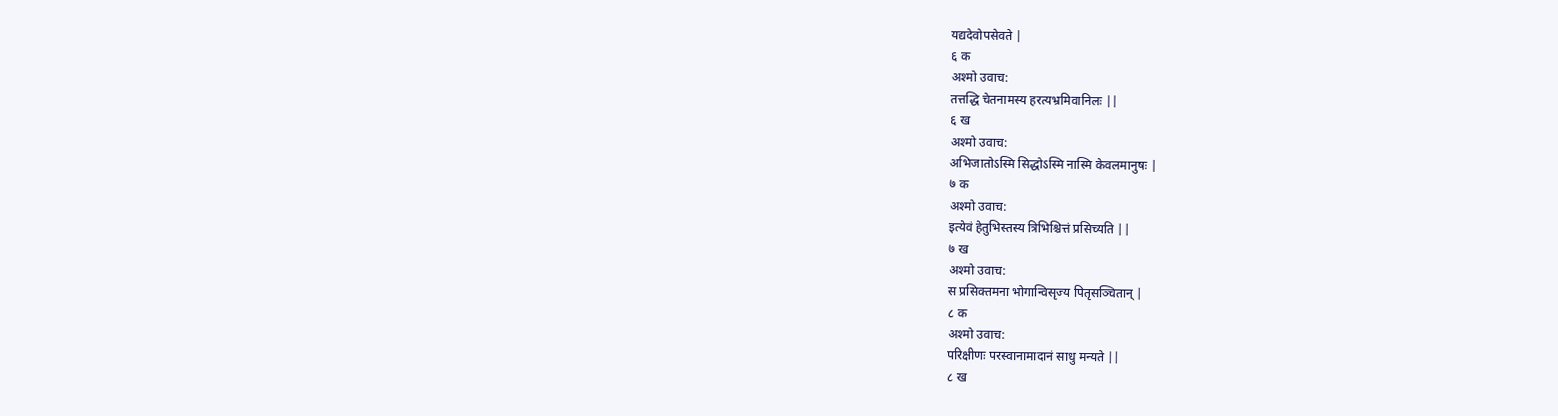यद्यदेवोपसेवते |
६ क
अश्मो उवाच:
तत्तद्धि चेतनामस्य हरत्यभ्रमिवानिलः ||
६ ख
अश्मो उवाच:
अभिजातोऽस्मि सिद्धोऽस्मि नास्मि केवलमानुषः |
७ क
अश्मो उवाच:
इत्येवं हेतुभिस्तस्य त्रिभिश्चित्तं प्रसिच्यति ||
७ ख
अश्मो उवाच:
स प्रसिक्तमना भोगान्विसृज्य पितृसञ्चितान् |
८ क
अश्मो उवाच:
परिक्षीणः परस्वानामादानं साधु मन्यते ||
८ ख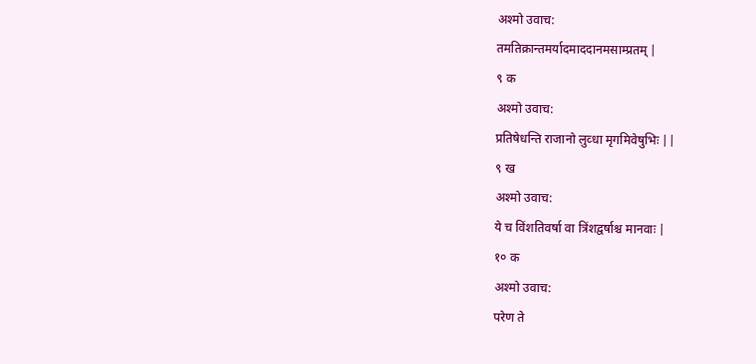अश्मो उवाच:
तमतिक्रान्तमर्यादमाददानमसाम्प्रतम् |
९ क
अश्मो उवाच:
प्रतिषेधन्ति राजानो लुव्धा मृगमिवेषुभिः ||
९ ख
अश्मो उवाच:
ये च विंशतिवर्षा वा त्रिंशद्वर्षाश्च मानवाः |
१० क
अश्मो उवाच:
परेण ते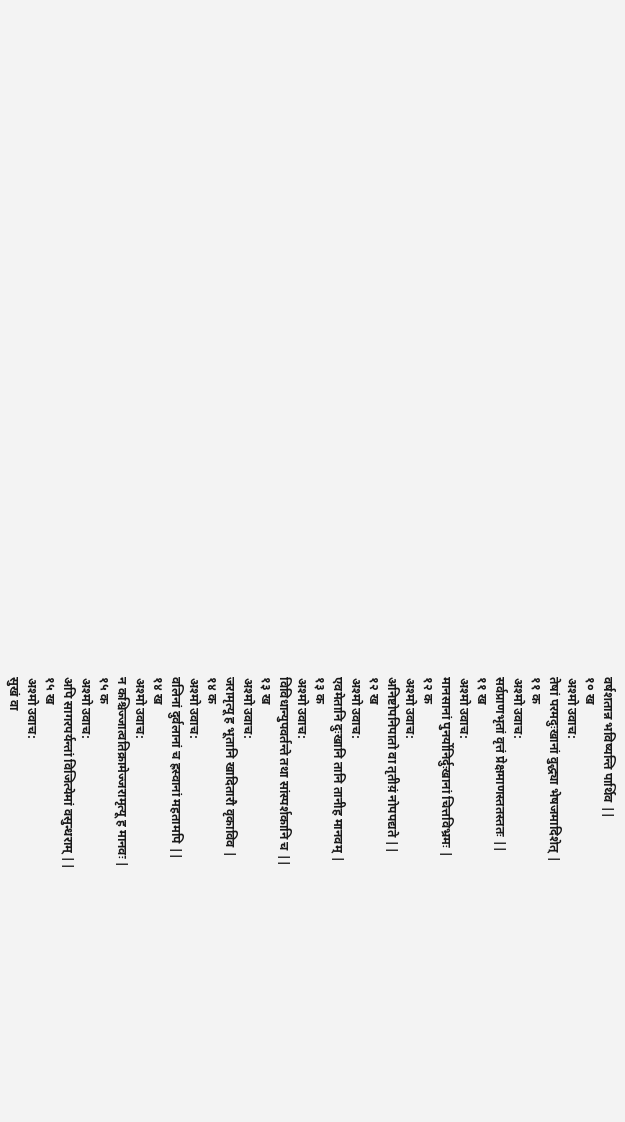वर्षशतान्न भविष्यन्ति पार्थिव ||
१० ख
अश्मो उवाच:
तेषां परमदुःखानां वुद्ध्या भेषजमादिशेत् |
११ क
अश्मो उवाच:
सर्वप्राणभृतां वृत्तं प्रेक्षमाणस्ततस्ततः ||
११ ख
अश्मो उवाच:
मानसानां पुनर्योनिर्दुःखानां चित्तविभ्रमः |
१२ क
अश्मो उवाच:
अनिष्टोपनिपातो वा तृतीय़ं नोपपद्यते ||
१२ ख
अश्मो उवाच:
एवमेतानि दुःखानि तानि तानीह मानवम् |
१३ क
अश्मो उवाच:
विविधान्युपवर्तन्ते तथा सांस्पर्शकानि च ||
१३ ख
अश्मो उवाच:
जरामृत्यू ह भूतानि खादितारौ वृकाविव |
१४ क
अश्मो उवाच:
वलिनां दुर्वलानां च ह्रस्वानां महतामपि ||
१४ ख
अश्मो उवाच:
न कश्चिज्जात्वतिक्रामेज्जरामृत्यू ह मानवः |
१५ क
अश्मो उवाच:
अपि सागरपर्यन्तां विजित्येमां वसुन्धराम् ||
१५ ख
अश्मो उवाच:
सुखं वा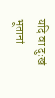यदि वा दुःखं भूतानां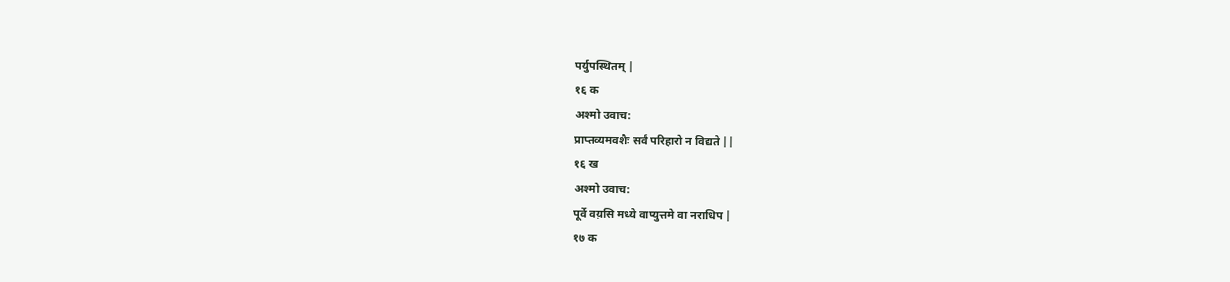पर्युपस्थितम् |
१६ क
अश्मो उवाच:
प्राप्तव्यमवशैः सर्वं परिहारो न विद्यते ||
१६ ख
अश्मो उवाच:
पूर्वे वय़सि मध्ये वाप्युत्तमे वा नराधिप |
१७ क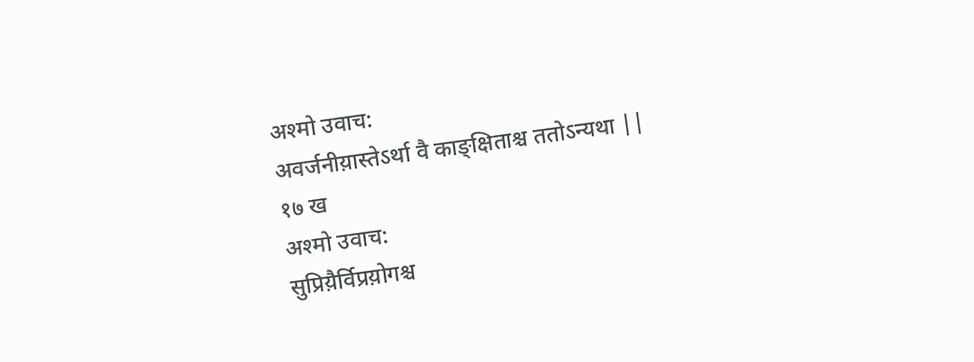अश्मो उवाच:
अवर्जनीय़ास्तेऽर्था वै काङ्क्षिताश्च ततोऽन्यथा ||
१७ ख
अश्मो उवाच:
सुप्रिय़ैर्विप्रय़ोगश्च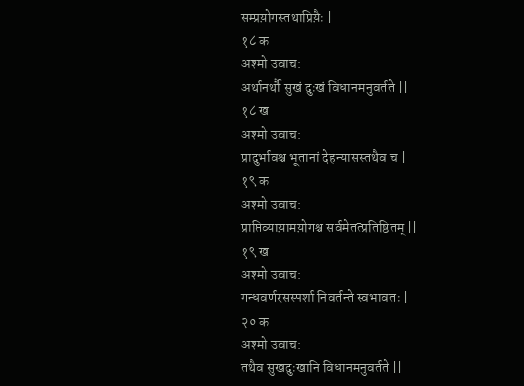सम्प्रय़ोगस्तथाप्रिय़ैः |
१८ क
अश्मो उवाच:
अर्थानर्थौ सुखं दुःखं विधानमनुवर्तते ||
१८ ख
अश्मो उवाच:
प्रादुर्भावश्च भूतानां देहन्यासस्तथैव च |
१९ क
अश्मो उवाच:
प्राप्तिव्याय़ामय़ोगश्च सर्वमेतत्प्रतिष्ठितम् ||
१९ ख
अश्मो उवाच:
गन्धवर्णरसस्पर्शा निवर्तन्ते स्वभावतः |
२० क
अश्मो उवाच:
तथैव सुखदुःखानि विधानमनुवर्तते ||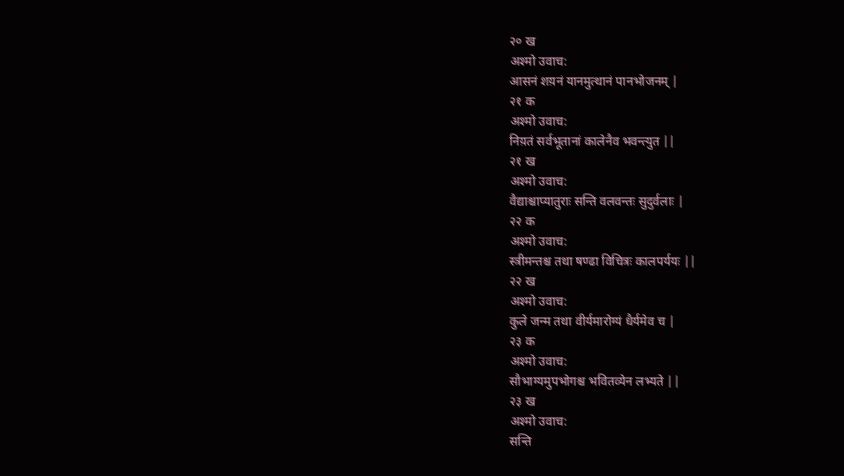२० ख
अश्मो उवाच:
आसनं शय़नं यानमुत्थानं पानभोजनम् |
२१ क
अश्मो उवाच:
निय़तं सर्वभूतानां कालेनैव भवन्त्युत ||
२१ ख
अश्मो उवाच:
वैद्याश्चाप्यातुराः सन्ति वलवन्तः सुदुर्वलाः |
२२ क
अश्मो उवाच:
स्त्रीमन्तश्च तथा षण्ढा विचित्रः कालपर्ययः ||
२२ ख
अश्मो उवाच:
कुले जन्म तथा वीर्यमारोग्यं धैर्यमेव च |
२३ क
अश्मो उवाच:
सौभाग्यमुपभोगश्च भवितव्येन लभ्यते ||
२३ ख
अश्मो उवाच:
सन्ति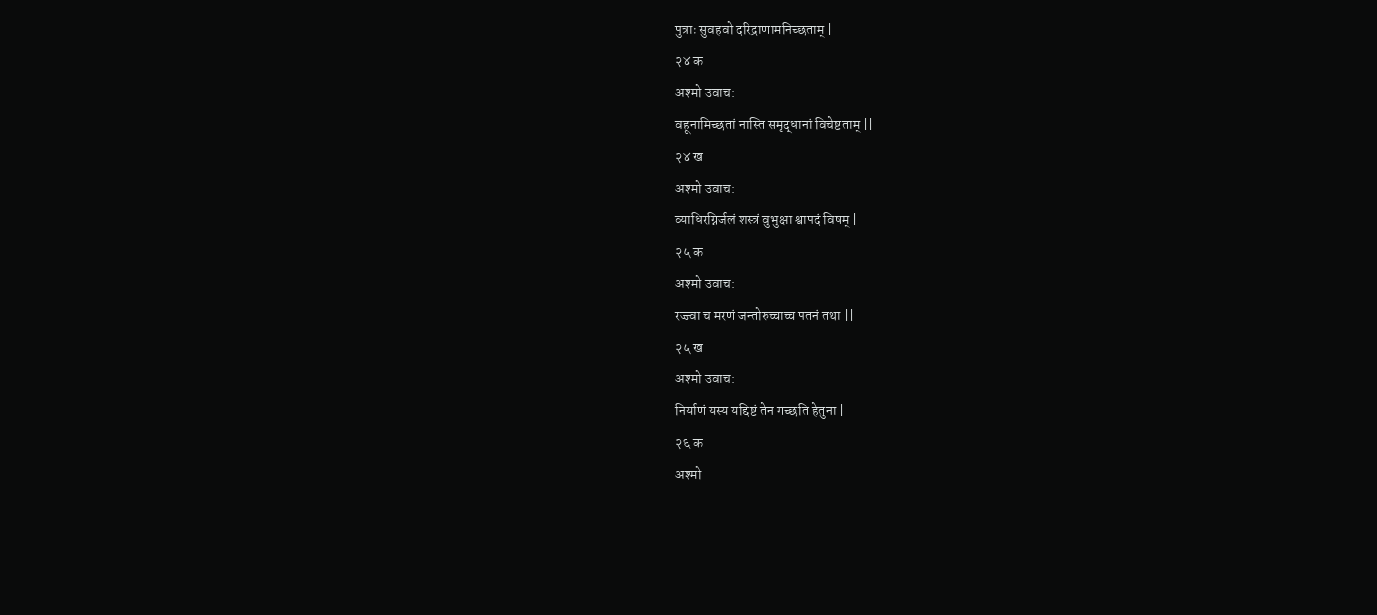पुत्राः सुवहवो दरिद्राणामनिच्छताम् |
२४ क
अश्मो उवाच:
वहूनामिच्छतां नास्ति समृद्धानां विचेष्टताम् ||
२४ ख
अश्मो उवाच:
व्याधिरग्निर्जलं शस्त्रं वुभुक्षा श्वापदं विषम् |
२५ क
अश्मो उवाच:
रज्ज्वा च मरणं जन्तोरुच्चाच्च पतनं तथा ||
२५ ख
अश्मो उवाच:
निर्याणं यस्य यद्दिष्टं तेन गच्छति हेतुना |
२६ क
अश्मो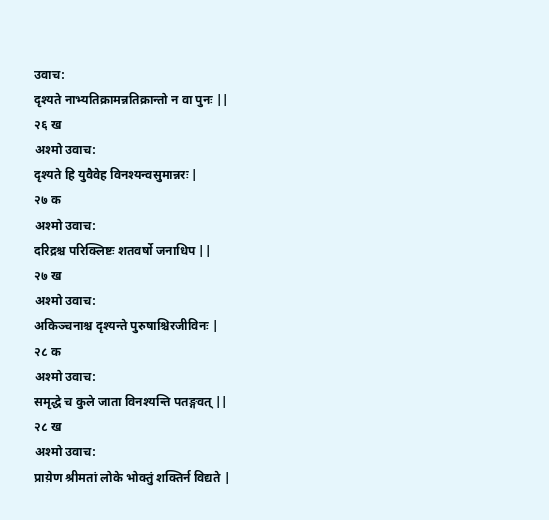उवाच:
दृश्यते नाभ्यतिक्रामन्नतिक्रान्तो न वा पुनः ||
२६ ख
अश्मो उवाच:
दृश्यते हि युवैवेह विनश्यन्वसुमान्नरः |
२७ क
अश्मो उवाच:
दरिद्रश्च परिक्लिष्टः शतवर्षो जनाधिप ||
२७ ख
अश्मो उवाच:
अकिञ्चनाश्च दृश्यन्ते पुरुषाश्चिरजीविनः |
२८ क
अश्मो उवाच:
समृद्धे च कुले जाता विनश्यन्ति पतङ्गवत् ||
२८ ख
अश्मो उवाच:
प्राय़ेण श्रीमतां लोके भोक्तुं शक्तिर्न विद्यते |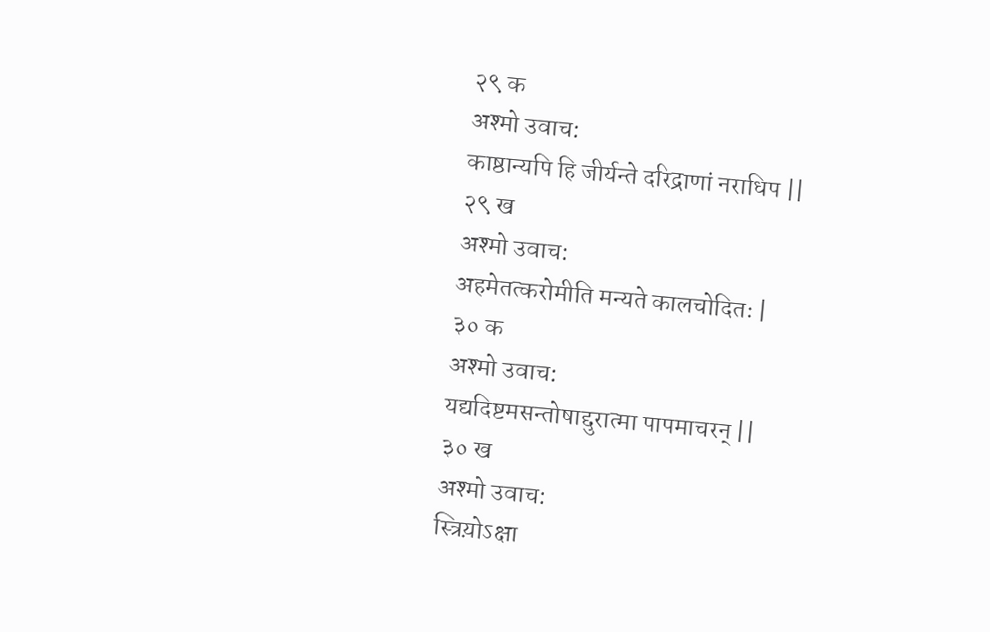२९ क
अश्मो उवाच:
काष्ठान्यपि हि जीर्यन्ते दरिद्राणां नराधिप ||
२९ ख
अश्मो उवाच:
अहमेतत्करोमीति मन्यते कालचोदितः |
३० क
अश्मो उवाच:
यद्यदिष्टमसन्तोषाद्दुरात्मा पापमाचरन् ||
३० ख
अश्मो उवाच:
स्त्रिय़ोऽक्षा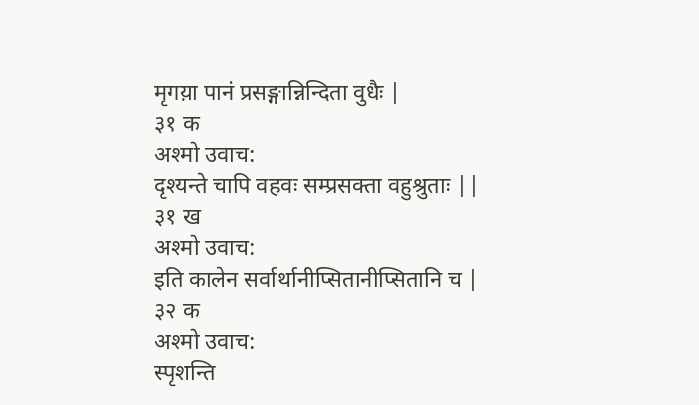मृगय़ा पानं प्रसङ्गान्निन्दिता वुधैः |
३१ क
अश्मो उवाच:
दृश्यन्ते चापि वहवः सम्प्रसक्ता वहुश्रुताः ||
३१ ख
अश्मो उवाच:
इति कालेन सर्वार्थानीप्सितानीप्सितानि च |
३२ क
अश्मो उवाच:
स्पृशन्ति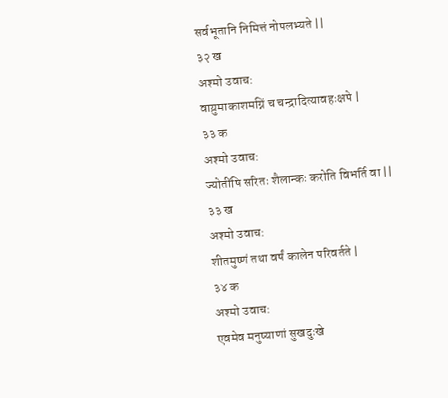सर्वभूतानि निमित्तं नोपलभ्यते ||
३२ ख
अश्मो उवाच:
वाय़ुमाकाशमग्निं च चन्द्रादित्यावहःक्षपे |
३३ क
अश्मो उवाच:
ज्योतींषि सरितः शैलान्कः करोति विभर्ति वा ||
३३ ख
अश्मो उवाच:
शीतमुष्णं तथा वर्षं कालेन परिवर्तते |
३४ क
अश्मो उवाच:
एवमेव मनुष्याणां सुखदुःखे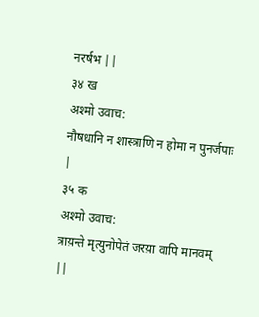नरर्षभ ||
३४ ख
अश्मो उवाच:
नौषधानि न शास्त्राणि न होमा न पुनर्जपाः |
३५ क
अश्मो उवाच:
त्राय़न्ते मृत्युनोपेतं जरय़ा वापि मानवम् ||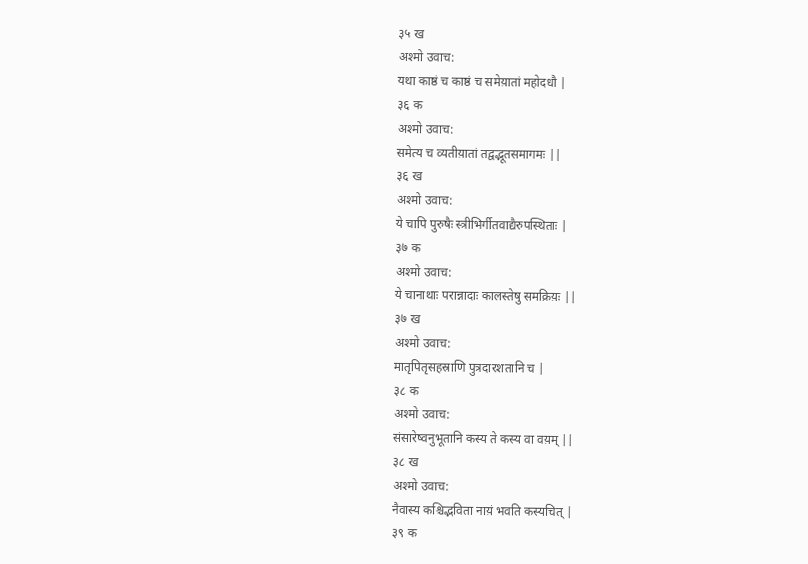३५ ख
अश्मो उवाच:
यथा काष्ठं च काष्ठं च समेय़ातां महोदधौ |
३६ क
अश्मो उवाच:
समेत्य च व्यतीय़ातां तद्वद्भूतसमागमः ||
३६ ख
अश्मो उवाच:
ये चापि पुरुषैः स्त्रीभिर्गीतवाद्यैरुपस्थिताः |
३७ क
अश्मो उवाच:
ये चानाथाः परान्नादाः कालस्तेषु समक्रिय़ः ||
३७ ख
अश्मो उवाच:
मातृपितृसहस्राणि पुत्रदारशतानि च |
३८ क
अश्मो उवाच:
संसारेष्वनुभूतानि कस्य ते कस्य वा वय़म् ||
३८ ख
अश्मो उवाच:
नैवास्य कश्चिद्भविता नाय़ं भवति कस्यचित् |
३९ क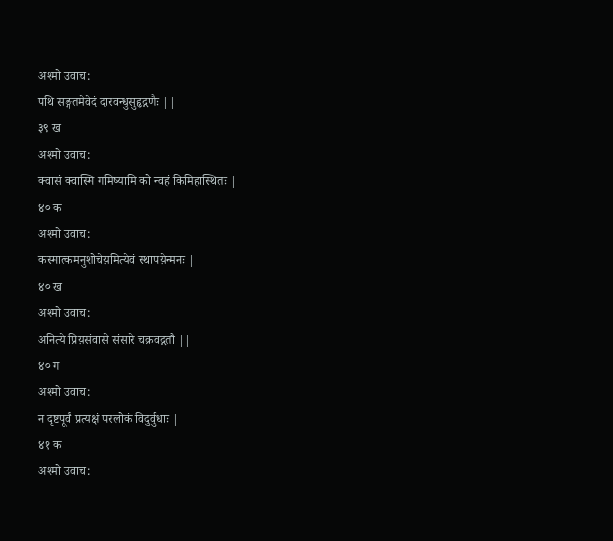अश्मो उवाच:
पथि सङ्गतमेवेदं दारवन्धुसुहृद्गणैः ||
३९ ख
अश्मो उवाच:
क्वासं क्वास्मि गमिष्यामि को न्वहं किमिहास्थितः |
४० क
अश्मो उवाच:
कस्मात्कमनुशोचेय़मित्येवं स्थापय़ेन्मनः |
४० ख
अश्मो उवाच:
अनित्ये प्रिय़संवासे संसारे चक्रवद्गतौ ||
४० ग
अश्मो उवाच:
न दृष्टपूर्वं प्रत्यक्षं परलोकं विदुर्वुधाः |
४१ क
अश्मो उवाच: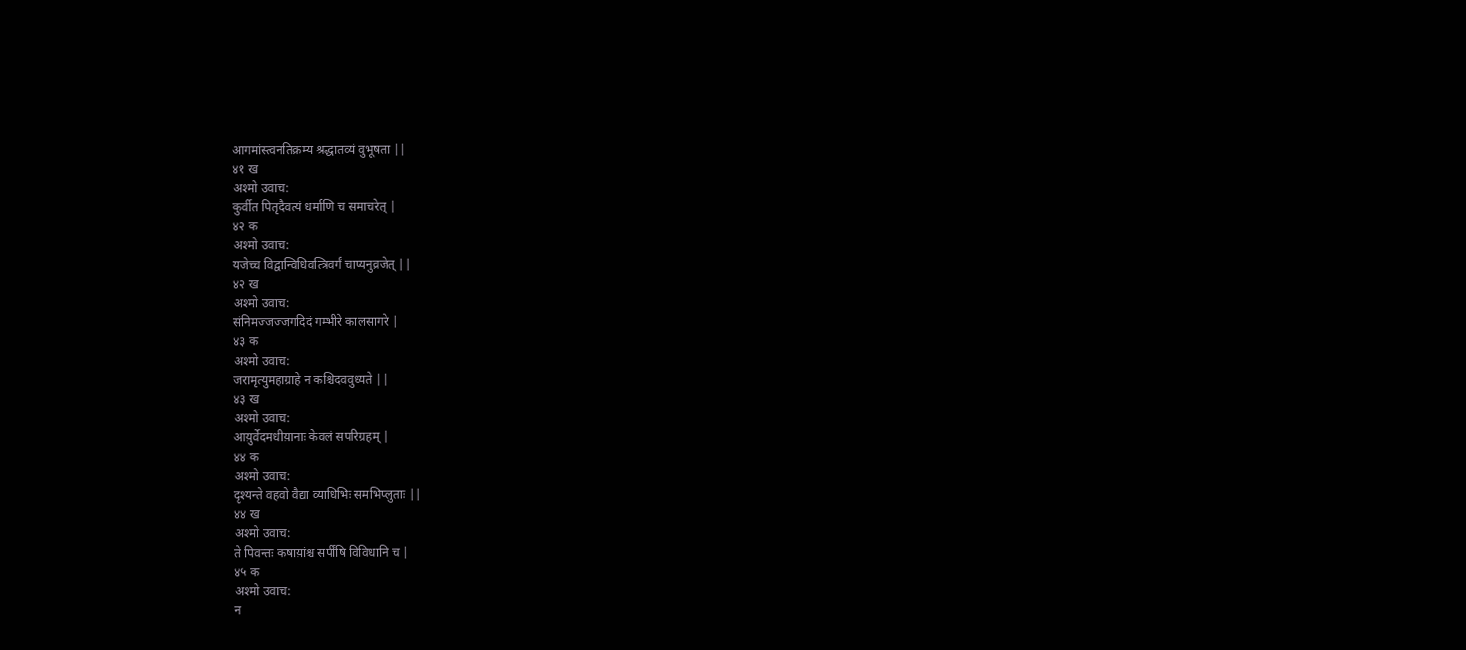आगमांस्त्वनतिक्रम्य श्रद्धातव्यं वुभूषता ||
४१ ख
अश्मो उवाच:
कुर्वीत पितृदैवत्यं धर्माणि च समाचरेत् |
४२ क
अश्मो उवाच:
यजेच्च विद्वान्विधिवत्त्रिवर्गं चाप्यनुव्रजेत् ||
४२ ख
अश्मो उवाच:
संनिमज्जज्जगदिदं गम्भीरे कालसागरे |
४३ क
अश्मो उवाच:
जरामृत्युमहाग्राहे न कश्चिदववुध्यते ||
४३ ख
अश्मो उवाच:
आय़ुर्वेदमधीय़ानाः केवलं सपरिग्रहम् |
४४ क
अश्मो उवाच:
दृश्यन्ते वहवो वैद्या व्याधिभिः समभिप्लुताः ||
४४ ख
अश्मो उवाच:
ते पिवन्तः कषाय़ांश्च सर्पींषि विविधानि च |
४५ क
अश्मो उवाच:
न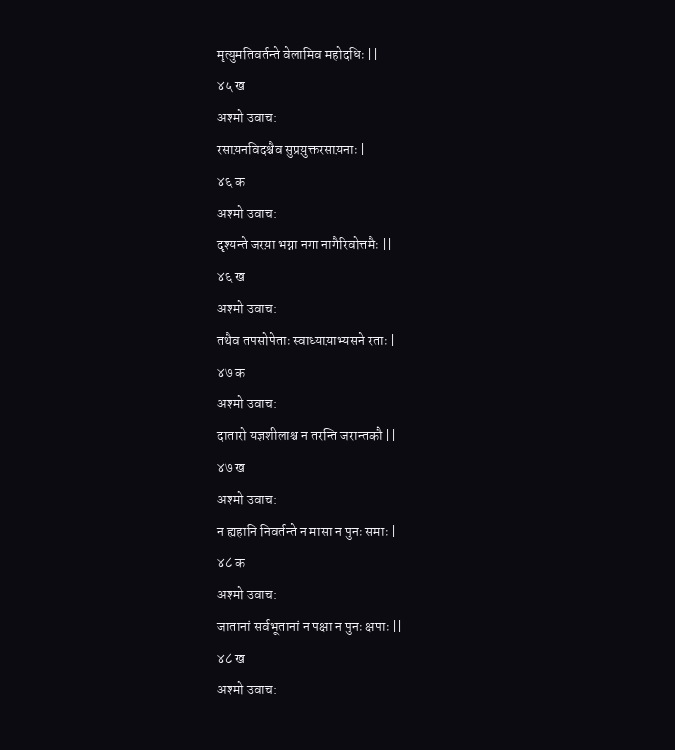मृत्युमतिवर्तन्ते वेलामिव महोदधिः ||
४५ ख
अश्मो उवाच:
रसाय़नविदश्चैव सुप्रय़ुक्तरसाय़नाः |
४६ क
अश्मो उवाच:
दृश्यन्ते जरय़ा भग्ना नगा नागैरिवोत्तमैः ||
४६ ख
अश्मो उवाच:
तथैव तपसोपेताः स्वाध्याय़ाभ्यसने रताः |
४७ क
अश्मो उवाच:
दातारो यज्ञशीलाश्च न तरन्ति जरान्तकौ ||
४७ ख
अश्मो उवाच:
न ह्यहानि निवर्तन्ते न मासा न पुनः समाः |
४८ क
अश्मो उवाच:
जातानां सर्वभूतानां न पक्षा न पुनः क्षपाः ||
४८ ख
अश्मो उवाच: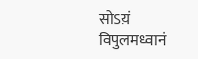सोऽय़ं विपुलमध्वानं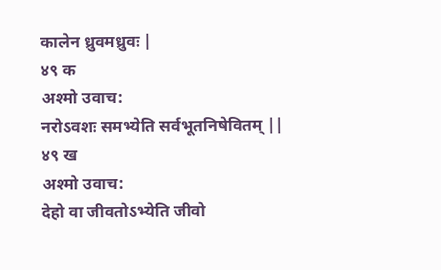कालेन ध्रुवमध्रुवः |
४९ क
अश्मो उवाच:
नरोऽवशः समभ्येति सर्वभूतनिषेवितम् ||
४९ ख
अश्मो उवाच:
देहो वा जीवतोऽभ्येति जीवो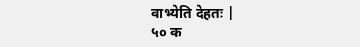वाभ्येति देहतः |
५० क